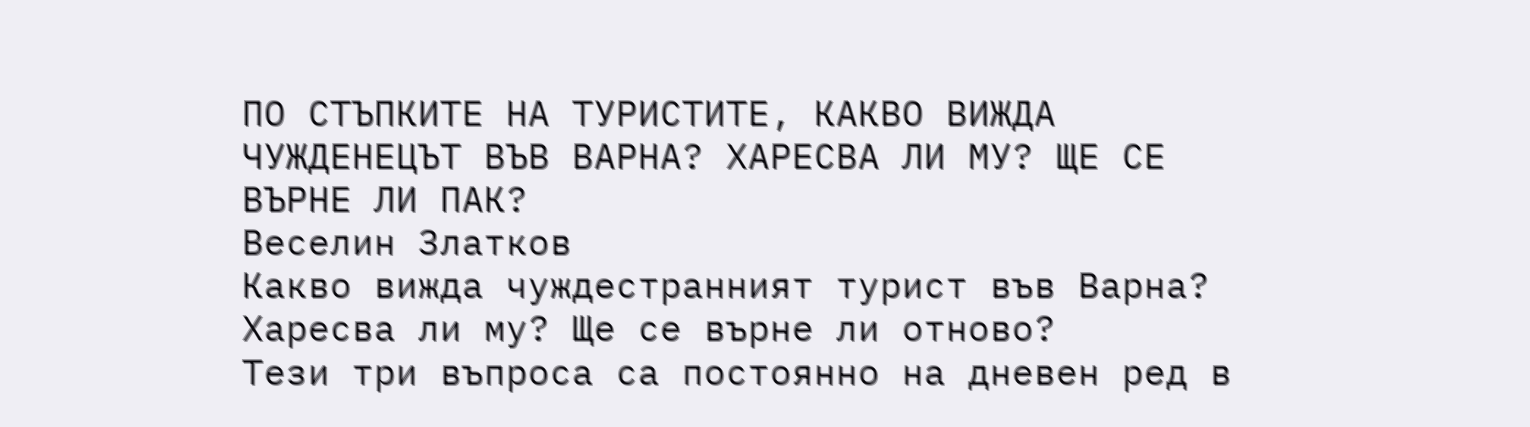ПО СТЪПКИТЕ НА ТУРИСТИТЕ, КАКВО ВИЖДА ЧУЖДЕНЕЦЪТ ВЪВ ВАРНА? ХАРЕСВА ЛИ МУ? ЩЕ СЕ ВЪРНЕ ЛИ ПАК?
Веселин Златков
Какво вижда чуждестранният турист във Варна? Харесва ли му? Ще се върне ли отново?
Тези три въпроса са постоянно на дневен ред в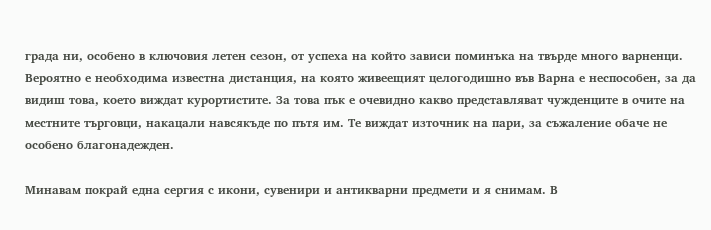града ни, особено в ключовия летен сезон, от успеха на който зависи поминъка на твърде много варненци. Вероятно е необходима известна дистанция, на която живеещият целогодишно във Варна е неспособен, за да видиш това, което виждат курортистите. За това пък е очевидно какво представляват чужденците в очите на местните търговци, накацали навсякъде по пътя им. Те виждат източник на пари, за съжаление обаче не особено благонадежден.

Минавам покрай една сергия с икони, сувенири и антикварни предмети и я снимам. В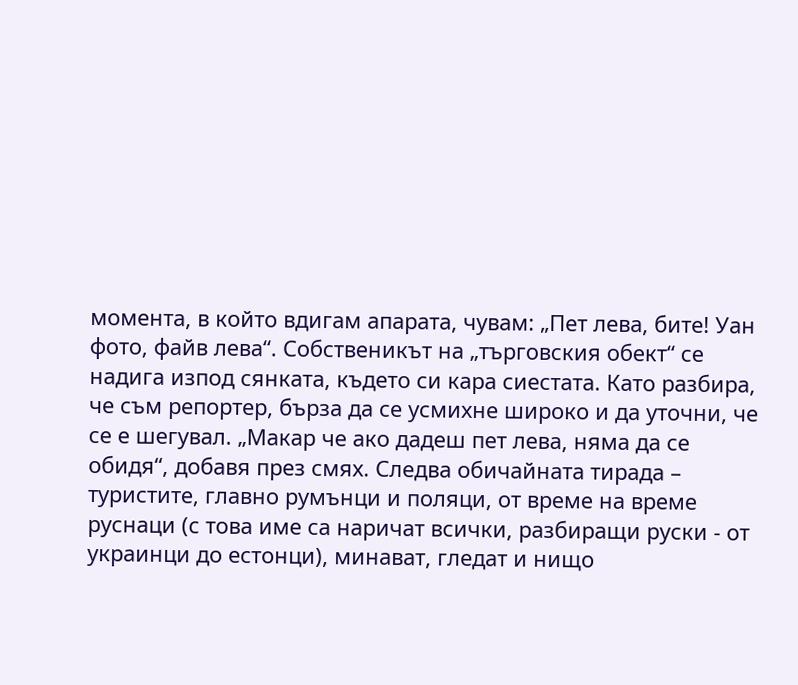момента, в който вдигам апарата, чувам: „Пет лева, бите! Уан фото, файв лева“. Собственикът на „търговския обект“ се надига изпод сянката, където си кара сиестата. Като разбира, че съм репортер, бърза да се усмихне широко и да уточни, че се е шегувал. „Макар че ако дадеш пет лева, няма да се обидя“, добавя през смях. Следва обичайната тирада – туристите, главно румънци и поляци, от време на време руснаци (с това име са наричат всички, разбиращи руски - от украинци до естонци), минават, гледат и нищо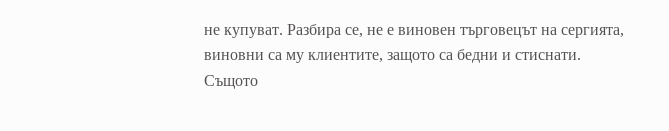не купуват. Разбира се, не е виновен търговецът на сергията, виновни са му клиентите, защото са бедни и стиснати. Същото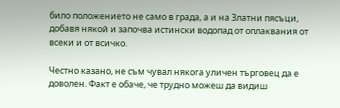било положението не само в града, а и на Златни пясъци, добавя някой и започва истински водопад от оплаквания от всеки и от всичко.

Честно казано, не съм чувал някога уличен търговец да е доволен. Факт е обаче, че трудно можеш да видиш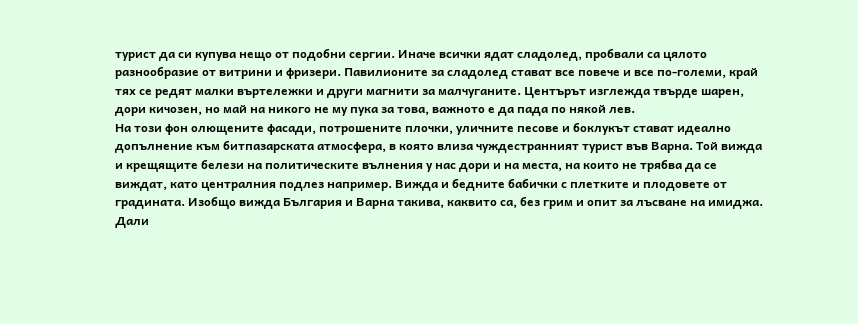турист да си купува нещо от подобни сергии. Иначе всички ядат сладолед, пробвали са цялото разнообразие от витрини и фризери. Павилионите за сладолед стават все повече и все по-големи, край тях се редят малки въртележки и други магнити за малчуганите. Центърът изглежда твърде шарен, дори кичозен, но май на никого не му пука за това, важното е да пада по някой лев.
На този фон олющените фасади, потрошените плочки, уличните песове и боклукът стават идеално допълнение към битпазарската атмосфера, в която влиза чуждестранният турист във Варна. Той вижда и крещящите белези на политическите вълнения у нас дори и на места, на които не трябва да се виждат, като централния подлез например. Вижда и бедните бабички с плетките и плодовете от градината. Изобщо вижда България и Варна такива, каквито са, без грим и опит за лъсване на имиджа. Дали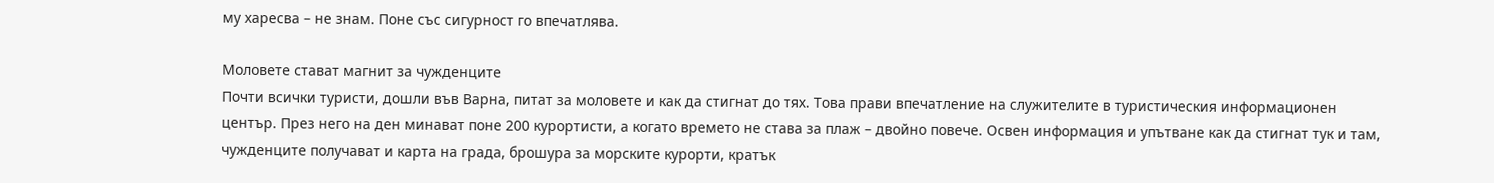му харесва – не знам. Поне със сигурност го впечатлява.

Моловете стават магнит за чужденците
Почти всички туристи, дошли във Варна, питат за моловете и как да стигнат до тях. Това прави впечатление на служителите в туристическия информационен център. През него на ден минават поне 200 курортисти, а когато времето не става за плаж – двойно повече. Освен информация и упътване как да стигнат тук и там, чужденците получават и карта на града, брошура за морските курорти, кратък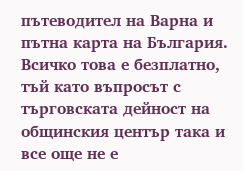пътеводител на Варна и пътна карта на България. Всичко това е безплатно, тъй като въпросът с търговската дейност на общинския център така и все още не е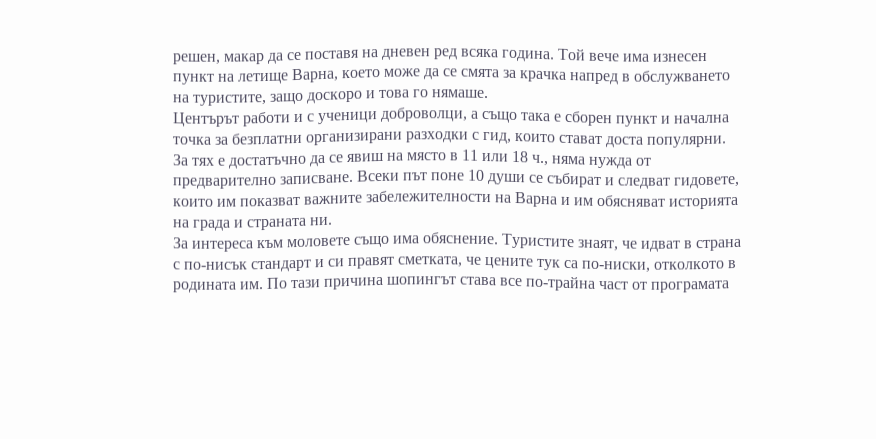решен, макар да се поставя на дневен ред всяка година. Той вече има изнесен пункт на летище Варна, което може да се смята за крачка напред в обслужването на туристите, защо доскоро и това го нямаше.
Центърът работи и с ученици доброволци, а също така е сборен пункт и начална точка за безплатни организирани разходки с гид, които стават доста популярни. За тях е достатъчно да се явиш на място в 11 или 18 ч., няма нужда от предварително записване. Всеки път поне 10 души се събират и следват гидовете, които им показват важните забележителности на Варна и им обясняват историята на града и страната ни.
За интереса към моловете също има обяснение. Туристите знаят, че идват в страна с по-нисък стандарт и си правят сметката, че цените тук са по-ниски, отколкото в родината им. По тази причина шопингът става все по-трайна част от програмата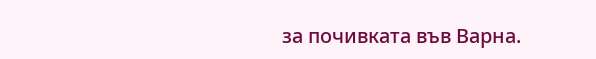за почивката във Варна.